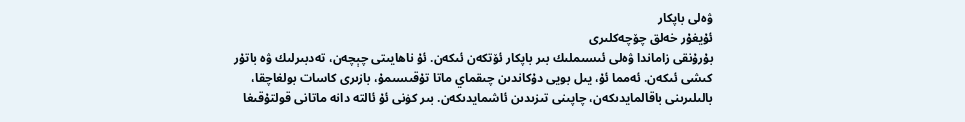ۋەلى باپكار
ئۇيغۇر خەلق چۆچەكلىرى
بۇرۇنقى زاماندا ۋەلى ئىسىملىك بىر باپكار ئۆتكەن ئىكەن. ئۇ ناھايىتى چېچەن، تەدبىرلىك ۋە باتۇر كىشى ئىكەن. ئەمما ئۇ، يىل بويى دۇكاندىن چىقماي ماتا تۇقىسىمۇ، بازىرى كاسات بولغاچقا، بالىلىرىنى باقالمايدىكەن، چاپىنى تىزىدىن ئاشمايدىكەن. بىر كۈنى ئۇ ئالتە دانە ماتانى قولتۇقىغا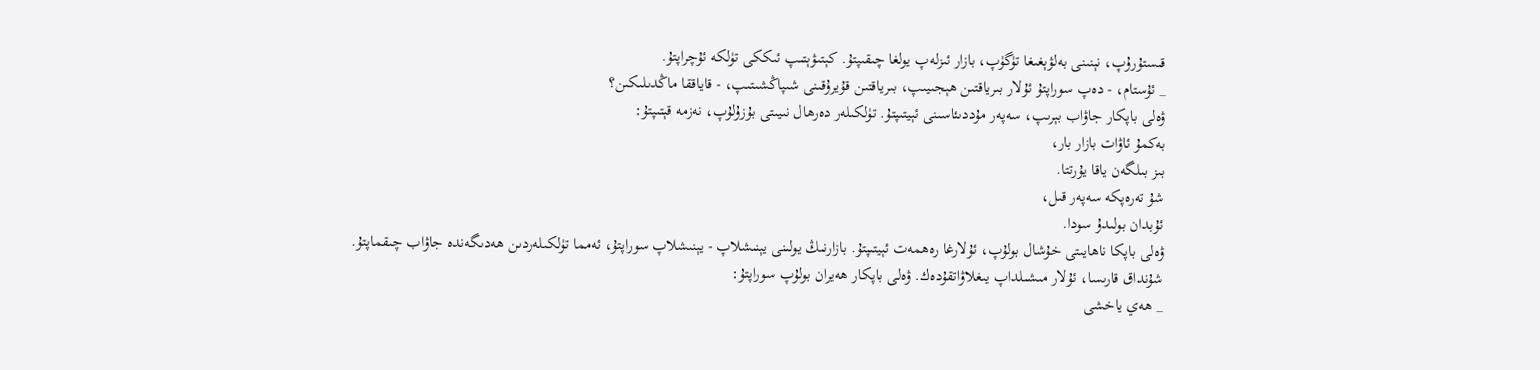قىستۇرۇپ، نېنىنى بەلۋېغىغا تۈگۈپ، بازار ئىزلەپ يولغا چىقىپتۇ. كېتىۋېتىپ ئىككى تۈلكە ئۇچراپتۇ.
_ ئۇستام، - دەپ سوراپتۇ ئۇلار بىرياقتىن ھېجىيىپ، بىرياقتىن قۇيرۇقىنى شىپاڭشىتىپ، - قاياققا ماڭدىلىكىن؟
ۋەلى باپكار جاۋاب بېرىپ، سەپەر مۇددىئاسىنى ئېيتىپتۇ. تۈلكىلەر دەرھال نىيىتى بۇزۇلۇپ، نەزمە قېتىپتۇ:
بەكمۇ ئاۋات بازار بار،
بىز بىلگەن ياقا يۇرتتا.
شۇ تەرەپكە سەپەر قىل،
ئۇبدان بولىدۇ سودا.
ۋەلى باپكا ناھايىتى خۇشال بولۇپ، ئۇلارغا رەھمەت ئېيتىپتۇ. بازارنىڭ يولىنى يېنىشلاپ - يېنىشلاپ سوراپتۇ، ئەمما تۈلكىلەردىن ھەدىگەندە جاۋاب چىقماپتۇ. شۇنداق قارىسا، ئۇلار مىشىلداپ يىغلاۋاتقۇدەك. ۋەلى باپكار ھەيران بولۇپ سوراپتۇ:
_ ھەي ياخشى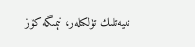نىيەتلىك تۈلكىلەر، نېمىگە كۆز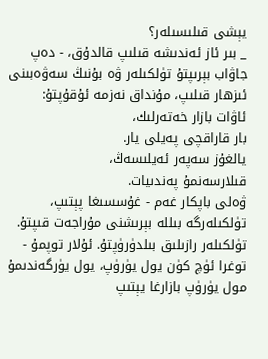يېشى قىلىسىلەر؟
_ بىر ئاز ئەندىشە قىلىپ قالدۇق، - دەپ جاۋاب بېرىپتۇ تۈلكىلەر ۋە بۇنىڭ سەۋەبىنى ئىزھار قىلىپ، مۇنداق نەزمە ئۇقۇپتۇ:
ئاۋات بازار خەتەرلىك،
بار قاراقچى پەيلى يار.
يالغۇز سەپەر ئەيلىسەڭ،
قىلارسەنمۇ پەندىيات.
ۋەلى باپكار غەم - غۇسسىغا پېتىپ، تۈلكىلەرگە بىللە بېرىشنى مۇراجەت قىپتۇ. تۈلكىلەر رازىلىق بىلدۈرۈپتۇ. ئۇلار توپمۇ - توغرا ئۈچ كۈن يول يۈرۈپ، يول يۈرگەندىمۇ مول يۈرۈپ بازارغا يېتىپ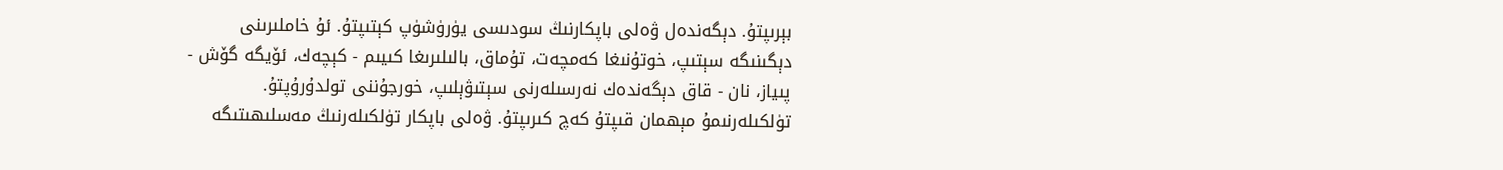بېرىپتۇ. دېگەندەل ۋەلى باپكارنىڭ سودىسى يۈرۈشۈپ كېتىپتۇ. ئۇ خاملىرىنى دېگىنىگە سېتىپ، خوتۇنىغا كەمچەت، تۇماق، بالىلىرىغا كىيىم - كېچەك، ئۆيگە گۆش - پىياز، نان - قاق دېگەندەك نەرسىلەرنى سېتىۋېلىپ، خورجۇننى تولدۇرۇپتۇ. تۈلكىلەرنىمۇ مېھمان قىپتۇ كەچ كىرىپتۇ. ۋەلى باپكار تۈلكىلەرنىڭ مەسلىھىتىگە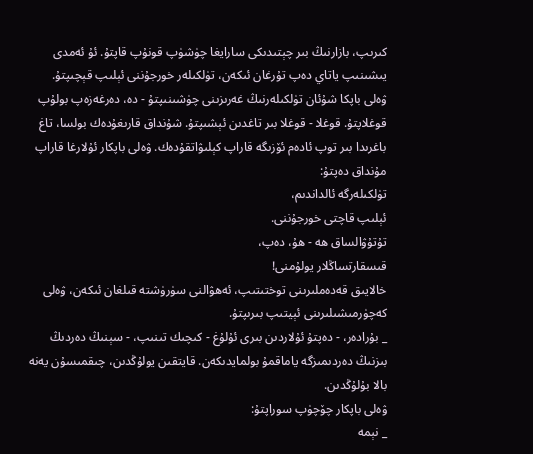كىرىپ، بازارنىڭ بىر چېتىدىكى سارايغا چۈشۈپ قونۇپ قاپتۇ. ئۇ ئەمدى يىشىنىپ ياتاي دەپ تۇرغان ئىكەن، تۈلكىلەر خورجۇننى ئېلىپ قېچىپتۇ. ۋەلى باپكا شۇئان تۈلكىلەرنىڭ غەرىزىنى چۈشىنىپتۇ - دە، دەرغەزەپ بولۇپ قوغلاپتۇ. قوغلا - قوغلا بىر تاغدىن ئېشىپتۇ. شۇنداق قارىغۇدەك بولسا، تاغ باغرىدا بىر توپ ئادەم ئۆزىگە قاراپ كېلىۋاتقۇدەك. ۋەلى باپكار ئۇلارغا قاراپ مۇنداق دەپتۇ:
تۈلكىلەرگە ئالداندىم،
ئېلىپ قاچتى خورجۇننى.
تۇتۇۋالساق ھە - ھۇ، دەپ،
قىسقارتساڭلار يولۇمنى!
خالايىق قەدەملىرىنى توختىتىپ، ئەھۋالنى سۈرۈشتە قىلغان ئىكەن، ۋەلى كەچۈرمىشىلىرىنى ئېيتىپ بىرىپتۇ.
_ بۇرادەر، - دەپتۇ ئۇلاردىن بىرى ئۇلۇغ - كىچىك تىنىپ، - سېنىڭ دەردىڭ بىزنىڭ دەردىمىزگە ياماقمۇ بولمايدىكەن. قايتقىن يولۇڭدىن، چىقمىسۇن يەنە بالا بۇلۇڭدىن.
ۋەلى باپكار چۆچۈپ سوراپتۇ:
_ نېمە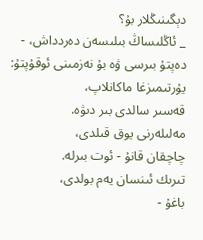دېگىنىڭلار بۇ؟
_ ئاڭلىساڭ بىلىسەن دەردداش، - دەپتۇ بىرسى ۋە بۇ نەزمىنى ئوقۇپتۇ:
يۇرتىمىزغا ماكانلاپ،
قەسىر سالدى بىر دىۋە.
مەلىلەرنى يوق قىلدى،
چاچقان قانۇ - ئوت بىرلە.
تىرىك ئىنسان يەم بولدى،
باغۇ -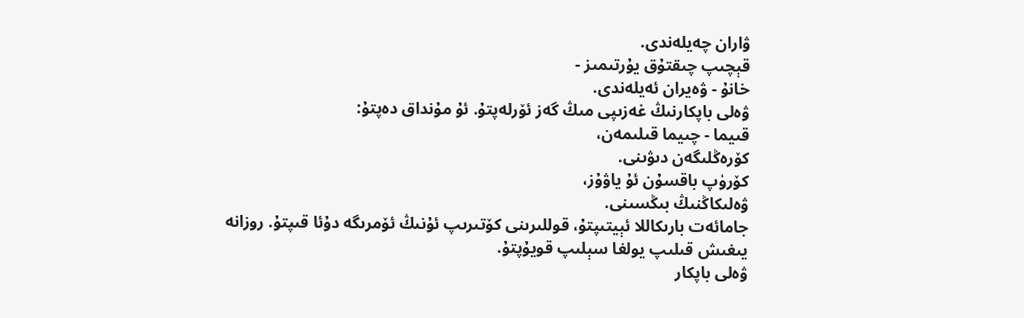ۋاران چەيلەندى.
قېچىپ چىقتۇق يۇرتىمىز -
خانۇ - ۋەيران ئەيلەندى.
ۋەلى باپكارنىڭ غەزىپى مىڭ گەز ئۆرلەپتۇ. ئۇ مۇنداق دەپتۇ:
قىيما - چىيما قىلىمەن،
كۆرەڭلىگەن دىۋىنى.
كۆرۈپ باقسۇن ئۇ ياۋۇز،
ۋەلىكاڭنىڭ بىڭسىنى.
جامائەت بارىكاللا ئېيتىپتۇ، قوللىرىنى كۆتىرىپ ئۇنىڭ ئۆمرىگە دۇئا قىپتۇ. روزانە يىغىش قىلىپ يولغا سېلىپ قويۇپتۇ.
ۋەلى باپكار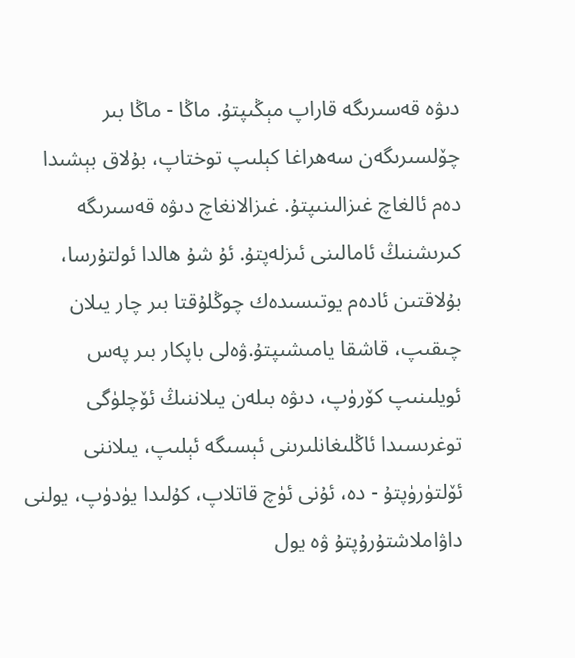دىۋە قەسىرىگە قاراپ مېڭىپتۇ. ماڭا - ماڭا بىر چۆلسىرىگەن سەھراغا كېلىپ توختاپ، بۇلاق بېشىدا دەم ئالغاچ غىزالىنىپتۇ. غىزالانغاچ دىۋە قەسىرىگە كىرىشنىڭ ئامالىنى ئىزلەپتۇ. ئۇ شۇ ھالدا ئولتۇرسا، بۇلاقتىن ئادەم يوتىسىدەك چوڭلۇقتا بىر چار يىلان چىقىپ، قاشقا يامىشىپتۇ.ۋەلى باپكار بىر پەس ئويلىنىپ كۆرۈپ، دىۋە بىلەن يىلاننىڭ ئۆچلۈگى توغرىسىدا ئاڭلىغانلىرىنى ئېسىگە ئېلىپ، يىلاننى ئۆلتۈرۈپتۇ - دە، ئۇنى ئۈچ قاتلاپ، كۇلىدا يۈدۈپ، يولنى داۋاملاشتۇرۇپتۇ ۋە يول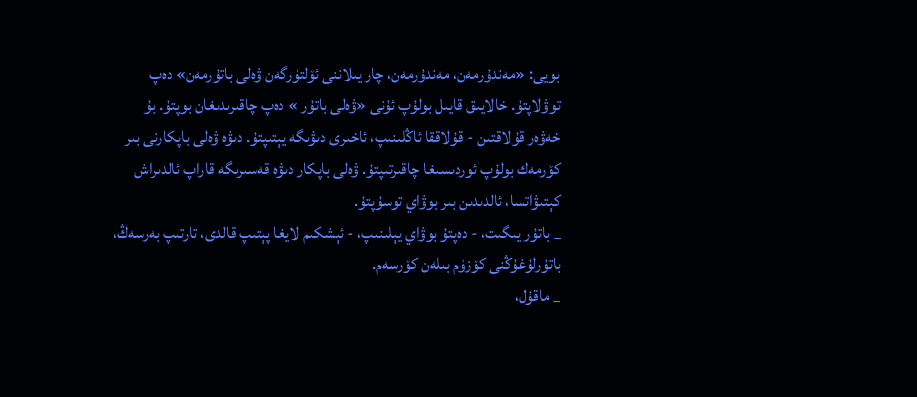بويى: «مەندۇرمەن، مەندۇرمەن، چار يىلاننى ئۆلتۈرگەن ۋەلى باتۇرمەن» دەپ توۋلاپتۇ. خالايىق قايىل بولۇپ ئۇنى «ۋەلى باتۇر » دەپ چاقىرىدىغان بوپتۇ. بۇ خەۋەر قۇلاقتىن - قۇلاققا ئاڭلىنىپ، ئاخىرى دىۋىگە يېتىپتۇ. دىۋە ۋەلى باپكارنى بىر كۆرمەك بولۇپ ئوردىسىغا چاقىرتىپتۇ. ۋەلى باپكار دىۋە قەسىرىگە قاراپ ئالدىراش كېتىۋاتسا، ئالدىدىن بىر بوۋاي توسۇپتۇ.
_ باتۇر يىگىت، - دەپتۇ بوۋاي يېلىنىپ، - ئېشكىم لايغا پېتىپ قالدى، تارتىپ بەرسەڭ، باتۇرلۇغۇڭنى كۆزۈم بىلەن كۆرسەم.
_ ماقۇل،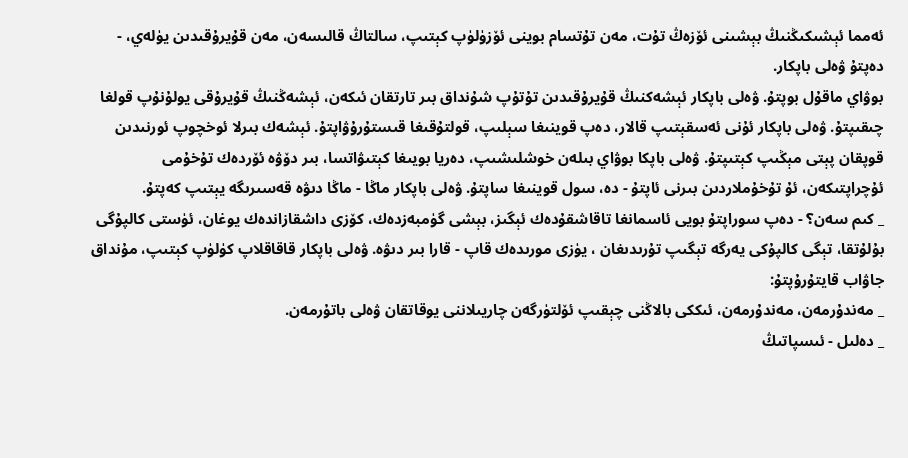ئەمما ئېشىكىڭنىڭ بېشىنى ئۆزەڭ تۇت، مەن تۇتسام بوينى ئۆزۈلۈپ كېتىپ، سالتاڭ قالىسەن، مەن قۇيرۇقىدىن يۈلەي، - دەپتۇ ۋەلى باپكار.
بوۋاي ماقۇل بوپتۇ. ۋەلى باپكار ئېشەكنىڭ قۇيرۇقىدىن تۇتۇپ شۇنداق بىر تارتقان ئىكەن، ئېشەڭنىڭ قۇيرۇقى يولۇنۇپ قولغا چىقىپتۇ. ۋەلى باپكار ئۇنى ئەسقېتىپ قالار، دەپ قوينىغا سېلىپ، قولتۇقىغا قىستۇرۇۋاپتۇ. ئېشەك بىرلا ئوخچوپ ئورنىدىن قوپقان پېتى مېڭىپ كېتىپتۇ. ۋەلى باپكا بوۋاي بىلەن خوشلىشىپ، دەريا بويىغا كېتىۋاتسا، بىر دۆۋە ئۆردەك تۇخۇمى ئۇچراپتىكەن، ئۇ تۇخۇملاردىن بىرنى ئاپتۇ - دە، سول قوينىغا ساپتۇ. ۋەلى باپكار ماڭا - ماڭا دىۋە قەسىرىگە يېتىپ كەپتۇ.
_ كىم سەن؟ - دەپ سوراپتۇ بويى ئاسمانغا تاقاشقۇدەك ئېگىز، بېشى گۈمبەزدەك، كۆزى داشقازاندەك يوغان، ئۈستى كالپۇگى بۇلۇتقا، تېگى كالپۇكى يەرگە تېگىپ تۇرىدىغان ، يۈزى مورىدەك قاپ - قارا بىر دىۋە. ۋەلى باپكار قاقاقلاپ كۈلۈپ كېتىپ، مۇنداق جاۋاب قايتۇرۇپتۇ:
_ مەندۇرمەن، مەندۇرمەن، ئىككى بالاڭنى چېقىپ ئۆلتۈرگەن چاريىلاننى يوقاتقان ۋەلى باتۇرمەن.
_ دەلىل - ئىسپاتىڭ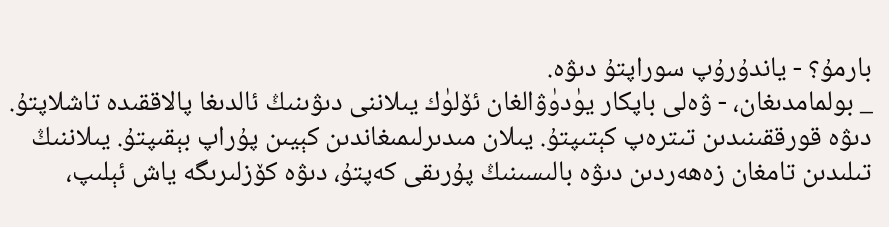بارمۇ؟ - ياندۇرۇپ سوراپتۇ دىۋە.
_ بولمامدىغان، - ۋەلى باپكار يۈدۈۋالغان ئۆلۈك يىلاننى دىۋىنىڭ ئالدىغا پالاققىدە تاشلاپتۇ. دىۋە قورققىنىدىن تىترەپ كېتىپتۇ. يىلان مىدىرلىمىغاندىن كېيىن پۇراپ بېقىپتۇ. يىلاننىڭ تىلىدىن تامغان زەھەردىن دىۋە بالىسىنىڭ پۇرىقى كەپتۇ، دىۋە كۆزلىرىگە ياش ئېلىپ،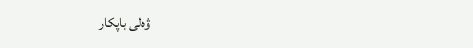ۋەلى باپكار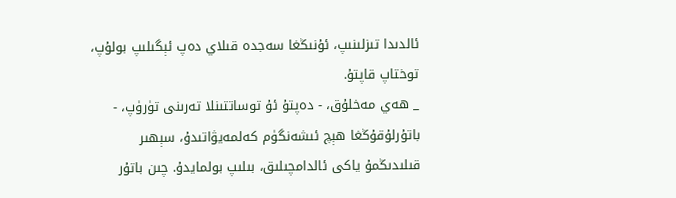ئالدىدا تىزلىنىپ، ئۇنىڭغا سەجدە قىلاي دەپ ئېگىلىپ بولۇپ، توختاپ قاپتۇ.
_ ھەي مەخلۇق، - دەپتۇ ئۇ توساتتىنلا تەرىنى تۈرۈپ، - باتۇرلۇقۇڭغا ھېچ ئىشەنگۈم كەلمەيۋاتىدۇ، سېھىر قىلىدىڭمۇ ياكى ئالدامچىلىق، بىلىپ بولمايدۇ. چىن باتۇر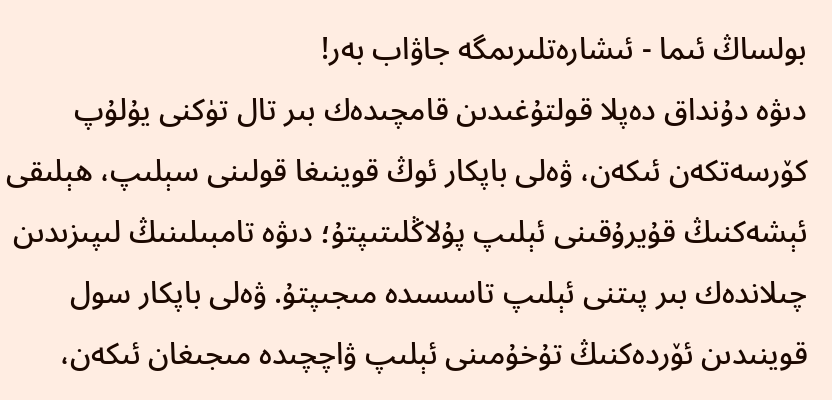بولساڭ ئىما - ئىشارەتلىرىمگە جاۋاب بەر!
دىۋە دۇنداق دەپلا قولتۇغىدىن قامچىدەك بىر تال تۈكنى يۇلۇپ كۆرسەتكەن ئىكەن، ۋەلى باپكار ئوڭ قوينىغا قولىنى سېلىپ، ھېلىقى ئېشەكنىڭ قۇيرۇقىنى ئېلىپ پۇلاڭلىتىپتۇ؛ دىۋە تامبىلىنىڭ لىپىزىدىن چىلاندەك بىر پىتنى ئېلىپ تاسسىدە مىجىپتۇ. ۋەلى باپكار سول قوينىدىن ئۆردەكنىڭ تۇخۇمىنى ئېلىپ ۋاچچىدە مىجىغان ئىكەن،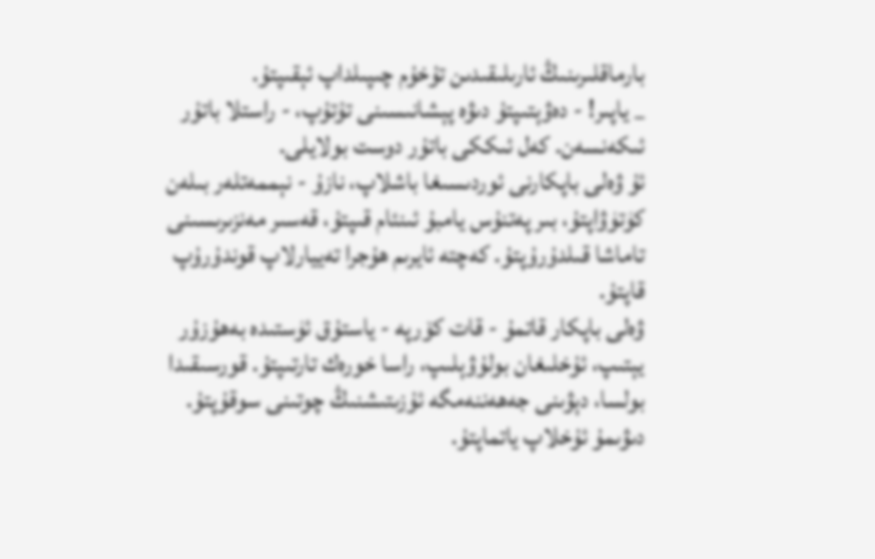بارماقلىرىنىڭ ئارىلىقىدىن تۇخۇم چىپىلداپ ئېقىپتۇ.
_ ياپىر! - دەۋېتىپتۇ دىۋە پېشانىسىنى تۇتۇپ، - راستلا باتۇر ئىكەنسەن. كەل ئىككى باتۇر دوست بولايلى.
ئۇ ۋەلى باپكارنى ئوردىسىغا باشلاپ، نازۇ - نېممەتلەر بىلەن كۈتۈۋاپتۇ، بىر پەتنۇس يامبۇ ئىنئام قىپتۇ، قەسىر مەنزىرىسىنى تاماشا قىلدۇرۇپتۇ. كەچتە ئايرىم ھۇجرا تەييارلاپ قوندۇرۇپ قاپتۇ.
ۋەلى باپكار قاتمۇ - قات كۆرپە - ياستۇق ئۈستىدە بەھۇزۇر يېتىپ، ئۇخلىغان بولۇۋېلىپ، راسا خورەك تارتىپتۇ. قورسىقىدا بولسا، دېۋىنى جەھەننەمگە ئۇزىتىشنىڭ چوتىنى سوقۇپتۇ. دىۋىمۇ ئۇخلاپ ياتماپتۇ.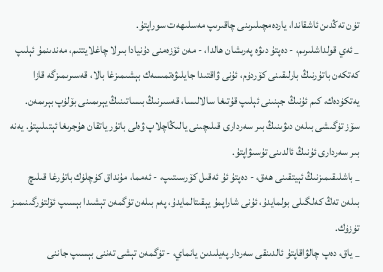تۈن تەڭدىن ئاشقاندا، ياردەمچىلىرىنى چاقىرىپ مەسلىھەت سوراپتۇ.
_ ئەي قولداشلىرىم، - دەپتۇ دىۋە پەرىشان ھالدا، - مەن ئۆزەمنى دۇنيادا بىرلا چاغلايتتىم، مەندىنمۇ ئېلىپ كەتكەن باتۇرنىڭ بارلىقىنى كۆردۈم، ئۇنى ۋاقتىدا جايلىۋەتمىسەك بېشىمىزغا بالا، قەسىرىمىزگە قازا يەتكۈدەك، كىم ئۇنىڭ جېنىنى ئېلىپ قۇتىغا سالالىسا، قەسىرنىڭ بىساتىنىڭ يېرىمىنى بۆلۈپ بېرىمەن.
سۆز تۈگىشى بىلەن دىۋىنىڭ بىر سەردارى قىلىچىنى يالىڭاچلاپ ۋەلى باتۇر ياتقان ھۇجرىغا ئېتىلىپتۇ. يەنە بىر سەردارى ئۇنىڭ ئالدىنى تۇسىۋاپتۇ.
_ باشلىقىمىزنىڭ ئېيتقىنى ھەق، - دەپتۇ ئۇ ئەقىل كۆرسىتىپ، - ئەمما، مۇنداق كۈچلۈك باتۇرغا قىلىچ بىلەن تەڭ كەلگىلى بولمايدۇ، ئۇنى شاراپمۇ يېقىتالمايدۇ، پەم بىلەن تۈگمەن تېشىدا بېسىپ ئۆلتۈرگىنىمىز تۈزۈك.
_ ياق، دەپ چالۋاقاپتۇ ئالدىنقى سەردار پەيلىدىن يانماي، - تۈگمەن تېشى تەننى بېسىپ جاننى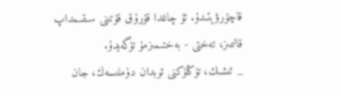قاچۇرۋېتىدۇ. ئۇ چاغدا قۇرۇق قۇتىنى سىقىمداپ قالىمىز، تەختى - بەختىمىزمۇ تۈگەيدۇ.
_ ئىشىك، تۈڭلۈكنى ئوبدان دۈملىسەك، جان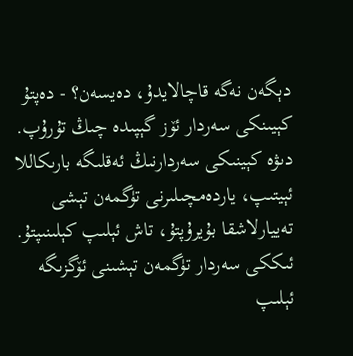دېگەن نەگە قاچالايدۇ، دەيسەن؟ - دەپتۇ كېيىنكى سەردار ئۆز گېپىدە چىڭ تۇرۇپ.
دىۋە كېينىكى سەردارنىڭ ئەقلىگە بارىكاللا ئېيتىپ، ياردەمچىلىرنى تۈگمەن تېشى تەييارلاشقا بۇيرۇپتۇ، تاش ئېلىپ كېلىنىپتۇ. ئىككى سەردار تۈگمەن تېشىنى ئۆگزىگە ئېلىپ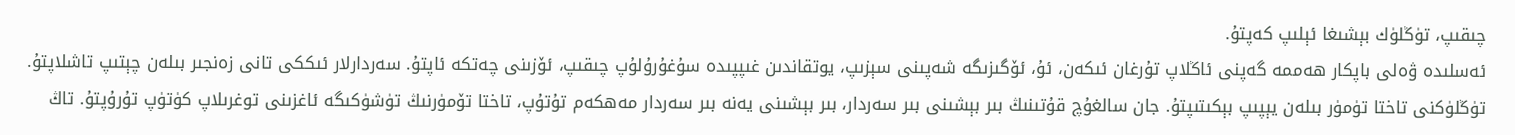چىقىپ، تۈڭلۈك بېشىغا ئېلىپ كەپتۇ.
ئەسلىدە ۋەلى باپكار ھەممە گەپنى ئاڭلاپ تۇرغان ئىكەن، ئۇ، ئۆگىزىگە شەپىنى سېزىپ، يوتقاندىن غىپپىدە سۇغۇرۇلۇپ چىقىپ، ئۆزىنى چەتكە ئاپتۇ. سەردارلار ئىككى تانى زەنجىر بىلەن چېتىپ تاشلاپتۇ. تۈڭلۈكنى تاختا تۈمۈر بىلەن يېپىپ بېكىتىپتۇ. جان سالغۇچ قۇتىنىڭ بىر بېشىنى بىر سەردار، بىر بېشىنى يەنە بىر سەردار مەھكەم تۇتۇپ، تاختا تۆمۈرنىڭ تۈشۈكىگە ئاغزىنى توغرىلاپ كۈتۈپ تۇرۇپتۇ. تاڭ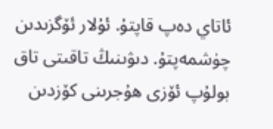ئاتاي دەپ قاپتۇ. ئۇلار ئۆگزىدىن چۈشمەپتۇ. دىۋىنىڭ تاقىتى تاق بولۇپ ئۆزى ھۇجرىنى كۆزدىن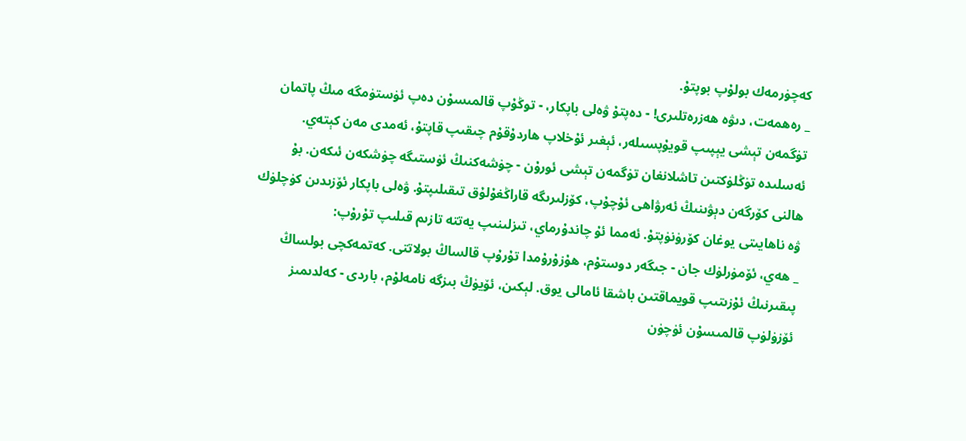كەچۈرمەك بولۇپ بوپتۇ.
_ رەھمەت، دىۋە ھەزرەتلىرى! - دەپتۇ ۋەلى باپكار، - توڭۇپ قالمىسۇن دەپ ئۈستۈمگە مىڭ پاتمان تۈگمەن تېشى يېپىپ قويۇپسىلەر، ئېغىر ئۇخلاپ ھاردۇقۇم چىقىپ قاپتۇ، ئەمدى مەن كېتەي.
ئەسلىدە تۈڭلۈكتىن تاشلانغان تۈگمەن تېشى ئورۇن - چۈشەكنىڭ ئۈستىگە چۈشكەن ئىكەن. بۇ ھالنى كۆرگەن دېۋىنىڭ ئەرۋاھى ئۇچۇپ، كۆزلىرىگە قاراڭغۇلۇق تىقىلىپتۇ. ۋەلى باپكار ئۆزىدىن كۈچلۈك ۋە ناھايىتى يوغان كۆرۈنۈپتۇ. ئەمما ئۇ چاندۇرماي، تىزلىنىپ يەتتە تازىم قىلىپ تۇرۇپ:
_ ھەي، ئۆمۈرلۈك جان - جىگەر دوستۇم، ھۇزۇرۇمدا تۇرۇپ قالساڭ بولاتتى. كەتمەكچى بولساڭ پىقىرنىڭ ئۇزىتىپ قويماقتىن باشقا ئامالى يوق. لېكىن، ئۆيۈڭ بىزگە نامەلۇم، باردى - كەلدىمىز ئۆزۈلۈپ قالمىسۇن ئۈچۈن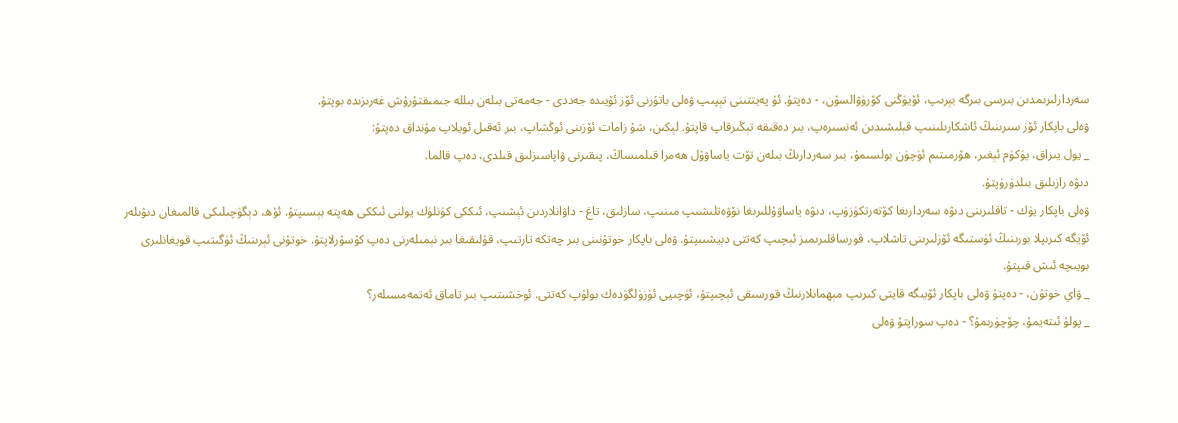سەردارلىرىمدىن بىرسى بىرگە بېرىپ، ئۆيۈڭنى كۆرۈۋالسۇن، - دەپتۇ. ئۇ پەيتتىنى تېپىپ ۋەلى باتۇرنى ئۆز ئۆيىدە جەددى - جەمەتى بىلەن بىللە جىمىقتۇرۇش غەرىزىدە بوپتۇ.
ۋەلى باپكار ئۆز سىرىنىڭ ئاشكارىلىنىپ قېلىشىدىن ئەنسىرەپ، بىر دەقىقە تېڭىرقاپ قاپتۇ. لېكىن، شۇ زامات ئۆزىنى ئوڭشاپ، بىر ئەقىل ئويلاپ مۇنداق دەپتۇ:
_ يول يىراق، يۈكۈم ئېغىر، ھۆرمىتىم ئۈچۈن بولسىمۇ، بىر سەردارىڭ بىلەن تۆت ياساۋۇل ھەمرا قىلمىساڭ، پىقىرنى ۋاپاسىزلىق قىلدى، دەپ قالما.
دىۋە رازىلىق بىلدۈرۈپتۇ.
ۋەلى باپكار يۈك - تاقلىرىنى دىۋە سەردارىغا كۆتەرتكۈزۈپ، دىۋە ياساۋۇللىرىغا نۆۋەتلىشىپ مىنىپ، سازلىق، تاغ - داۋانلاردىن ئېشىپ، ئىككى كۈنلۈك يولنى ئىككى ھەپتە بېسىپتۇ. ئۇھ، دېگۈچىلىكى قالمىغان دىۋىلەر ئۆيگە كىرىپلا بورىنىڭ ئۈستىگە ئۆزلىرىنى تاشلاپ، قورساقلىرىمىز ئېچىپ كەتتى دېيشىىپتۇ. ۋەلى باپكار خوتۇنىنى بىر چەتكە تارتىپ، قۇلىقىغا بىر نېمىلەرنى دەپ كۇسۇرلاپتۇ. خوتۇنى ئېرىنىڭ ئۈگىتىپ قويغانلىرى بويىچە ئىش قىپتۇ.
_ ۋاي خوتۇن، - دەپتۇ ۋەلى باپكار ئۆيىگە قايتى كىرىپ مېھمانلارنىڭ قورسىقى ئېچىپتۇ، ئۈچىيى ئۈزۈلگۈدەك بولۇپ كەتتى. ئوخشىتىپ بىر تاماق ئەتمەمسىلەر؟
_ پولۇ ئىتەيمۇ، چۆچۈرىمۇ؟ - دەپ سوراپتۇ ۋەلى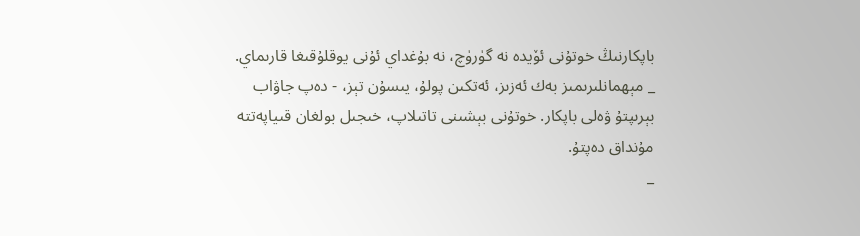باپكارنىڭ خوتۇنى ئۆيدە نە گۈرۈچ، نە بۇغداي ئۇنى يوقلۇقىغا قارىماي.
_ مېھمانلىرىمىز بەك ئەزىز، ئەتكىن پولۇ، يىسۇن تېز، - دەپ جاۋاب بېرىپتۇ ۋەلى باپكار. خوتۇنى بېشىنى تاتىلاپ، خىجىل بولغان قىياپەتتە مۇنداق دەپتۇ.
_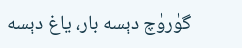گۈرۈچ دېسە بار، ياغ دېسە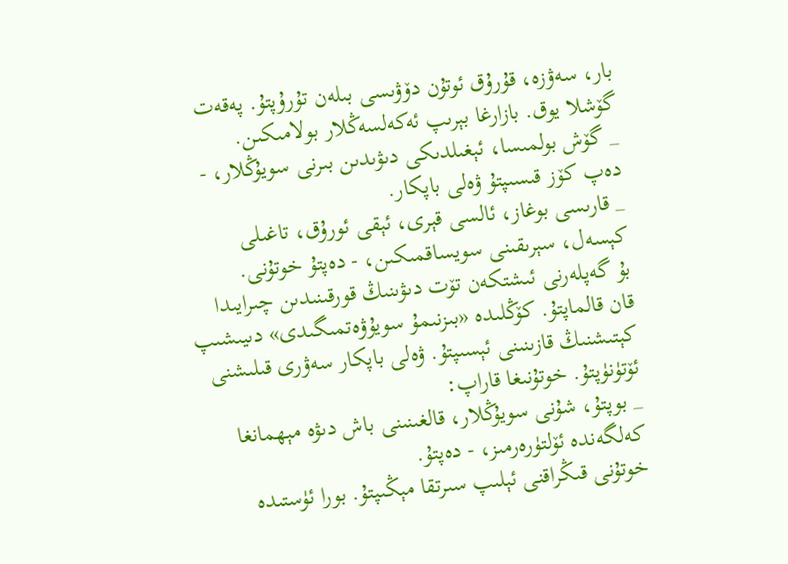بار، سەۋزە، قۇرۇق ئوتۇن دۆۋىسى بىلەن تۇرۇپتۇ. پەقەت گۆشلا يوق. بازارغا بېرىپ ئەكەلسەڭلار بولامىكىن.
_ گۆش بولمىسا، ئېغىلدىكى دىۋىدىن بىرنى سويۇڭلار، - دەپ كۆز قىسىپتۇ ۋەلى باپكار.
_ قارىسى بوغاز، ئالسى قېرى، ئېقى ئورۇق، تاغىلى كېسەل، سېرىقىنى سويساقمىكىن، - دەپتۇ خوتۇنى.
بۇ گەپلەرنى ئىشتكەن تۆت دىۋىنىڭ قورقىنىدىن چىرايىدا قان قالماپتۇ. كۆڭلىدە «بىزنىمۇ سويۇۋەتمىگىدى» دىيىشىپ كېتىشنىڭ قازىنىنى ئېسىپتۇ. ۋەلى باپكار سەۋرى قىلىشنى ئۆتۈنۈپتۇ. خوتۇنىغا قاراپ:
_ بوپتۇ، شۇنى سويۇڭلار، قالغىنىنى باش دىۋە مېھمانغا كەلگەندە ئۆلتۈرەرمىز، - دەپتۇ.
خوتۇنى قىڭراقنى ئېلىپ سىرتقا مېڭىپتۇ. بورا ئۈستىدە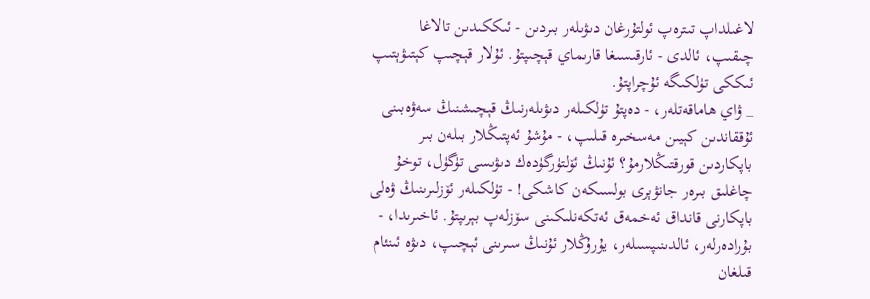لاغىلداپ تىترەپ ئولتۇرغان دىۋىلەر بىردىن - ئىككىدىن تالاغا چىقىپ، ئالدى - ئارقىسىغا قارىماي قېچىپتۇ. ئۇلار قېچىپ كېتىۋېتىپ ئىككى تۈلكىگە ئۇچراپتۇ.
_ ۋاي ھاماقەتلەر، - دەپتۇ تۈلكىلەر دىۋىلەرنىڭ قېچىشنىڭ سەۋەبىنى ئۇققاندىن كېيىن مەسخىرە قىلىپ، - مۇشۇ ئەپتىڭلار بىلەن بىر باپكاردىن قورقتىڭلارمۇ؟ ئۇنىڭ ئۆلتۈرگۈدەك دىۋىسى تۈگۈل، توخۇ چاغلىق بىرەر جانۋېرى بولسىكەن كاشكى! - تۈلكىلەر ئۆزلىرىنىڭ ۋەلى باپكارنى قانداق ئەخمەق ئەتكەنلىكىنى سۆزلەپ بېرىپتۇ. ئاخىرىدا، - بۇرادەرلەر، ئالدىنىپسىلەر، يۇرۇڭلار ئۇنىڭ سىرىنى ئېچىپ، دىۋە ئىنئام قىلغان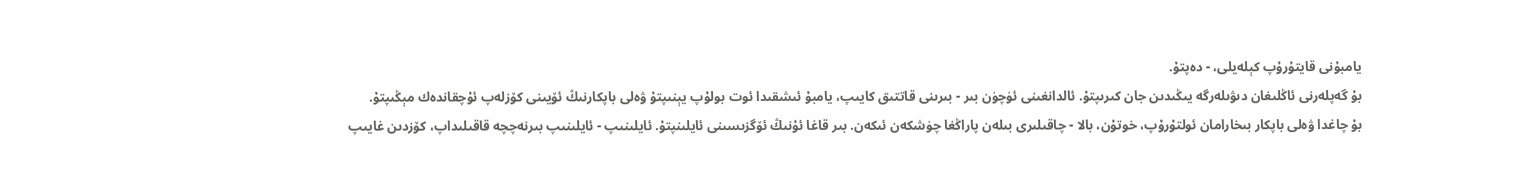يامبۇنى قايتۇرۇپ كېلەيلى، - دەپتۇ.
بۇ گەپلەرنى ئاڭلىغان دىۋىلەرگە يىڭىدىن جان كىرىپتۇ. ئالدانغىنى ئۈچۈن بىر - بىرىنى قاتتىق كايىپ، يامبۇ ئىشقىدا ئوت بولۇپ يېنىپتۇ ۋەلى باپكارنىڭ ئۆيىنى كۆزلەپ ئۇچقاندەك مېڭىپتۇ.
بۇ چاغدا ۋەلى باپكار بىخارامان ئولتۇرۇپ، خوتۇن، بالا - چاقىلىرى بىلەن پاراڭغا چۈشكەن ئىكەن. بىر قاغا ئۇنىڭ ئۆگزىسىنى ئايلىنپتۇ. ئايلىنىپ - ئايلىنىپ بىرنەچچە قاقىلىداپ، كۆزدىن غايىپ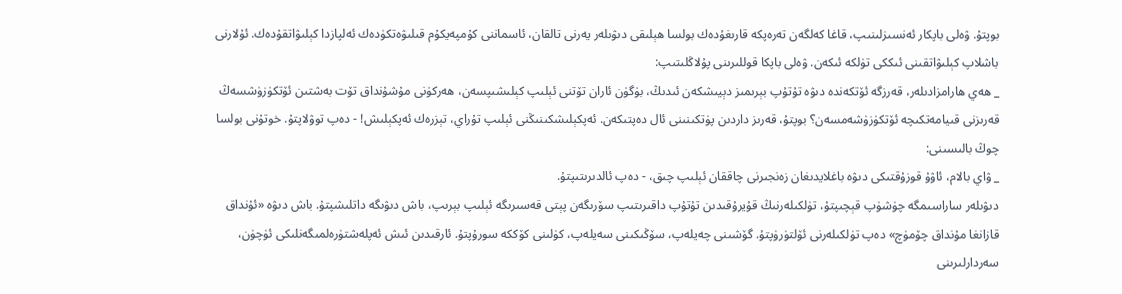بوپتۇ. ۋەلى باپكار ئەنسىزلىنىپ، قاغا كەلگەن تەرەپكە قارىغۇدەك بولسا ھېلىقى دىۋىلەر يەرنى تالقان، ئاسماننى كۇمپەيكۇم قىلىۋەتكۈدەك ئەلپازدا كېلىۋاتقۇدەك. ئۇلارنى باشلاپ كېلىۋاتقىنى ئىككى تۈلكە ئىكەن. ۋەلى باپكا قوللىرىنى پۇلاڭلىتىپ:
_ ھەي ھارامزادىلەر، قەرزگە ئۆتكەندە دىۋە تۇتۇپ بېرىمىز دېيىشكەن ئىدىڭ، بۈگۈن ئاران تۆتنى ئېلىپ كېلىشىپسەن، ھەركۈنى مۇشۇنداق تۆت بەشتىن ئۆتكۈزۈشسەڭ قەرىزنى قىيامەتكىچە ئۆتكۈزۈشەمسەن؟ بوپتۇ، قەرىز داردىن پۈتكىنىنى ئال دەپتىكەن. ئەپكېلىشكىنىڭنى ئېلىپ تۇراي، تېزرەك ئەپكېلىش! - دەپ توۋلاپتۇ. خوتۇنى بولسا چوڭ بالىسىنى:
_ ۋاي بالام، ئاۋۇ قوزۇقتىكى دىۋە باغلايدىغان زەنجىرنى چاققان ئېلىپ چىق، - دەپ ئالدىرىتىپتۇ.
دىۋىلەر ساراسىمگە چۈشۈپ قېچىپتۇ، تۈلكىلەرنىڭ قۇيرۇقىدىن تۇتۇپ داقىرىتىپ سۆرىگەن پېتى قەسىرىگە ئېلىپ بېرىپ، باش دىۋىگە داتلىشپتۇ. باش دىۋە «ئۇنداق قازانغا مۇنداق چۆمۈچ» دەپ تۈلكىلەرنى ئۆلتۈرۈپتۇ. گۆشىنى چەيلەپ، سۆڭىكىنى سەيلەپ، كۈلىنى كۆككە سورۇپتۇ. ئارقىدىن ئىش ئەپلەشتۈرەلمىگەنلىكى ئۈچۈن، سەردارلىرىنى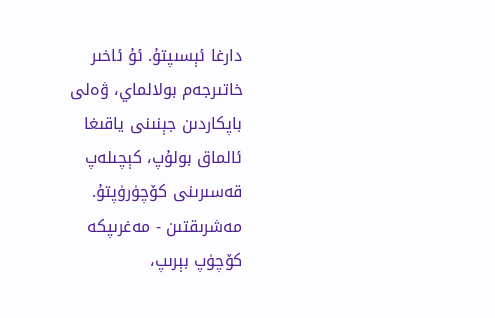دارغا ئېسىپتۇ. ئۇ ئاخىر خاتىرجەم بولالماي، ۋەلى باپكاردىن جېنىنى ياقىغا ئالماق بولۇپ، كېچىلەپ قەسىرىنى كۆچۈرۈپتۇ. مەشرىقتىن - مەغرىپكە كۆچۈپ بېرىپ،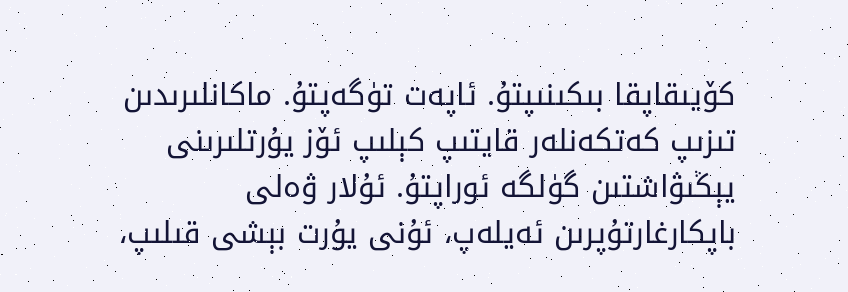كۆيىقاپقا بىكىنىپتۇ. ئاپەت تۈگەپتۇ. ماكانلىرىدىن تىزىپ كەتكەنلەر قايتىپ كېلىپ ئۆز يۇرتلىرىنى يېڭىۋاشتىن گۈلگە ئوراپتۇ. ئۇلار ۋەلى باپكارغارتۇپرىن ئەيلەپ، ئۇنى يۇرت بېشى قىلىپ،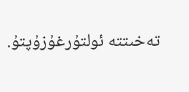تەخىتتە ئولتۇرغۇزۇپتۇ.